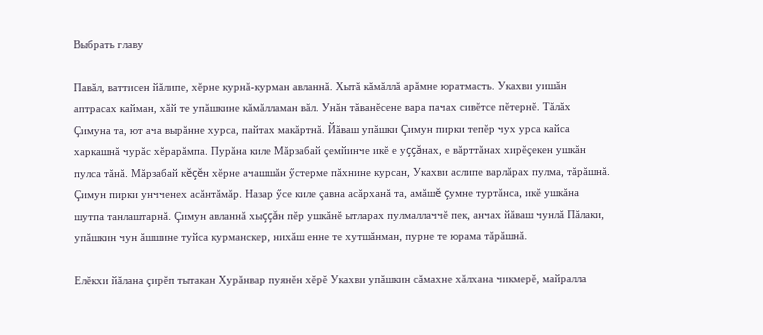Выбрать главу

Павăл, ваттисен йăлипе, хĕрне курнă-курман авланнă. Хытă кăмăллă арăмне юратмасть. Укахви уишăн аптрасах кайман, хăй те упăшкине кăмăлламан вăл. Унăн тăванĕсене вара пачах сивĕтсе пĕтернĕ. Тăлăх Çимуна та, ют ача вырăнне хурса, пайтах макăртнă. Йăваш упăшки Çимун пирки тепĕр чух урса кайса харкашнă чурăс хĕрарăмпа. Пурăна киле Мăрзабай çемйинче икĕ е уççăнах, е вăрттăнах хирĕçекен ушкăн пулса тăнă. Мăрзабай кĕçĕн хĕрне ачашшăн ӳстерме пăхнине курсан, Укахви аслипе варлăрах пулма, тăрăшнă. Çимун пирки унчченех асăнтăмăр. Назар ӳсе киле çавна асăрханă та, амăшĕ çумне туртăнса, икĕ ушкăна шутпа танлаштарнă. Çимун авланнă хыççăн пĕр ушкăнĕ ытларах пулмаллаччĕ пек, анчах йăваш чунлă Пăлаки, упăшкин чун ăшшине туйса курманскер, нихăш енне те хутшăнман, пурне те юрама тăрăшнă.

Елĕкхи йăлана çирĕп тытакан Хурăнвар пуянĕн хĕрĕ Укахви упăшкин сăмахне хăлхана чикмерĕ, майралла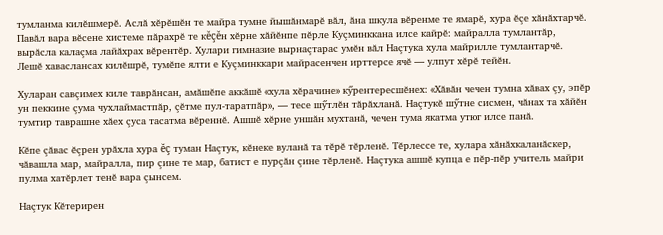тумланма килĕшмерĕ. Аслă хĕрĕшĕн те майра тумне йышăнмарĕ вăл, ăна шкула вĕренме те ямарĕ, хура ĕçе хăнăхтарчĕ. Павăл вара вĕсене хистеме пăрахрĕ те кĕçĕн хĕрне хăйĕнпе пĕрле Куçминккана илсе кайрĕ: майралла тумлантăр, вырăсла калаçма лайăхрах вĕрентĕр. Хулари гимназие вырнаçтарас умĕн вăл Наçтука хула майрилле тумлантарчĕ. Лешĕ хаваслансах килĕшрĕ, тумĕпе ялти е Куçминккари майрасенчен ирттерсе ячĕ — улпут хĕрĕ тейĕн.

Хуларан савçимех киле таврăнсан, амăшĕпе аккăшĕ «хула хĕрачине» кӳрентересшĕнех: «Хăвăн чечен тумна хăвах çу, эпĕр ун пеккине çума чухлаймастпăр, çĕтме пул-таратпăр», — тесе шӳтлĕн тăрăхланă. Наçтукĕ шӳтне сисмен, чăнах та хăйĕн тумтир таврашне хăех çуса тасатма вĕреннĕ. Ашшĕ хĕрне уншăн мухтанă, чечен тума якатма утюг илсе панă.

Кĕпе çăвас ĕçрен урăхла хура ĕç туман Наçтук, кĕнеке вуланă та тĕрĕ тĕрленĕ. Тĕрлессе те, хулара хăнăхкаланăскер, чăвашла мар, майралла, пир çине те мар, батист е пурçăн çине тĕрленĕ. Наçтука ашшĕ купца е пĕр-пĕр учитель майри пулма хатĕрлет тенĕ вара çынсем.

Наçтук Кĕтерирен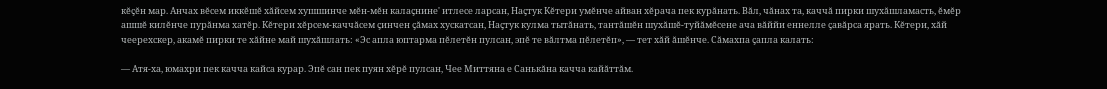кĕçĕн мар. Анчах вĕсем иккĕшĕ хăйсем хушшинче мĕн-мĕн калаçнине' итлесе ларсан, Наçтук Кĕтери умĕнче айван хĕрача пек курăнать. Вăл, чăнах та, каччă пирки шухăшламасть, ĕмĕр ашшĕ килĕнче пурăнма хатĕр. Кĕтери хĕрсем-каччăсем çинчен çăмах хускатсан, Наçтук кулма тытăнать, тантăшĕн шухăшĕ-туйăмĕсене ача вăййи еннелле çавăрса ярать. Кĕтери, хăй чеерехскер, акамĕ пирки те хăйне май шухăшлать: «Эс апла юптарма пĕлетĕн пулсан, эпĕ те вăлтма пĕлетĕп», — тет хăй ăшĕнче. Сăмахпа çапла калать:

— Атя-ха, юмахри пек качча кайса курар. Эпĕ сан пек пуян хĕрĕ пулсан, Чее Миттяна е Санькăна качча кайăттăм.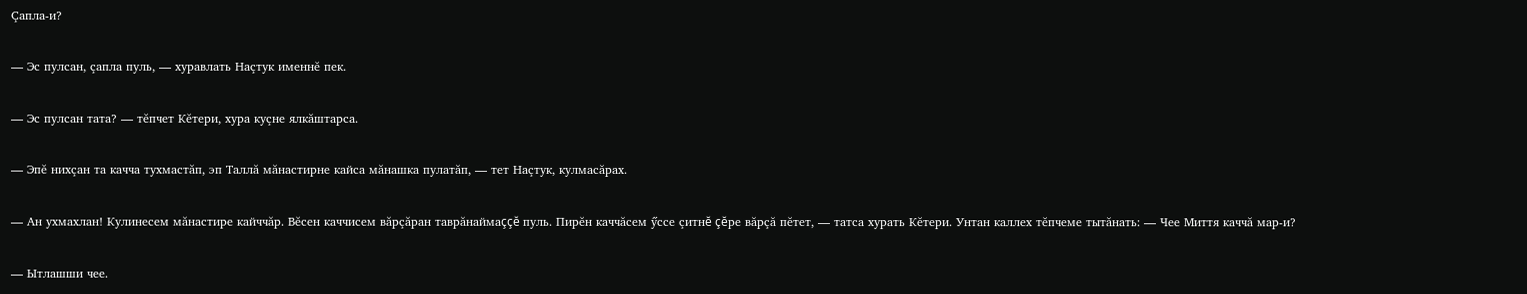Çапла-и?

— Эс пулсан, çапла пуль, — хуравлать Наçтук именнĕ пек.

— Эс пулсан тата? — тĕпчет Кĕтери, хура куçне ялкăштарса.

— Эпĕ нихçан та качча тухмастăп, эп Таллă мăнастирне кайса мăнашка пулатăп, — тет Наçтук, кулмасăрах.

— Ан ухмахлан! Кулинесем мăнастире кайччăр. Вĕсен каччисем вăрçăран таврăнаймаççĕ пуль. Пирĕн каччăсем ӳссе çитнĕ çĕре вăрçă пĕтет, — татса хурать Кĕтери. Унтан каллех тĕпчеме тытăнать: — Чее Миття каччă мар-и?

— Ытлашши чее.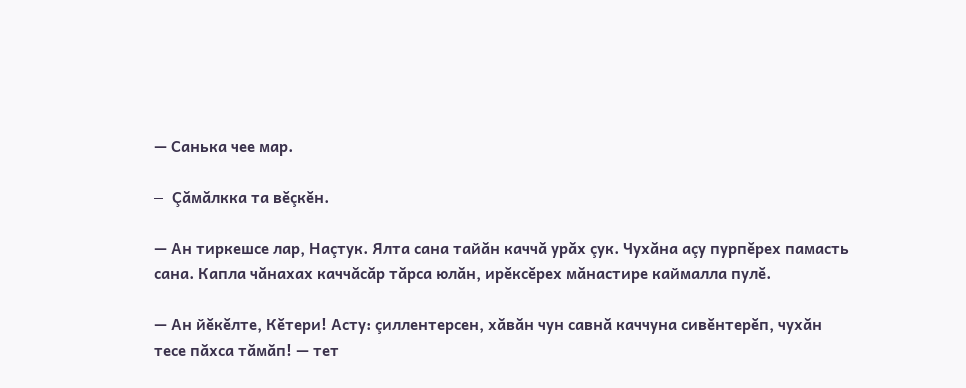— Санька чее мар.

— Çăмăлкка та вĕçкĕн.

— Ан тиркешсе лар, Наçтук. Ялта сана тайăн каччă урăх çук. Чухăна аçу пурпĕрех памасть сана. Капла чăнахах каччăсăр тăрса юлăн, ирĕксĕрех мăнастире каймалла пулĕ.

— Ан йĕкĕлте, Кĕтери! Асту: çиллентерсен, хăвăн чун савнă каччуна сивĕнтерĕп, чухăн тесе пăхса тăмăп! — тет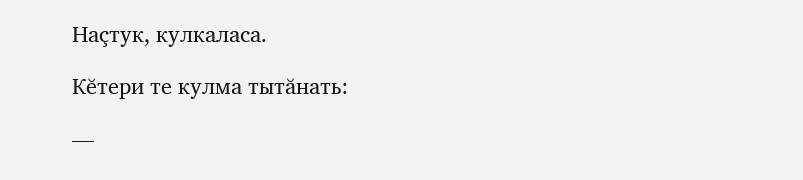Наçтук, кулкаласа.

Кĕтери те кулма тытăнать:

—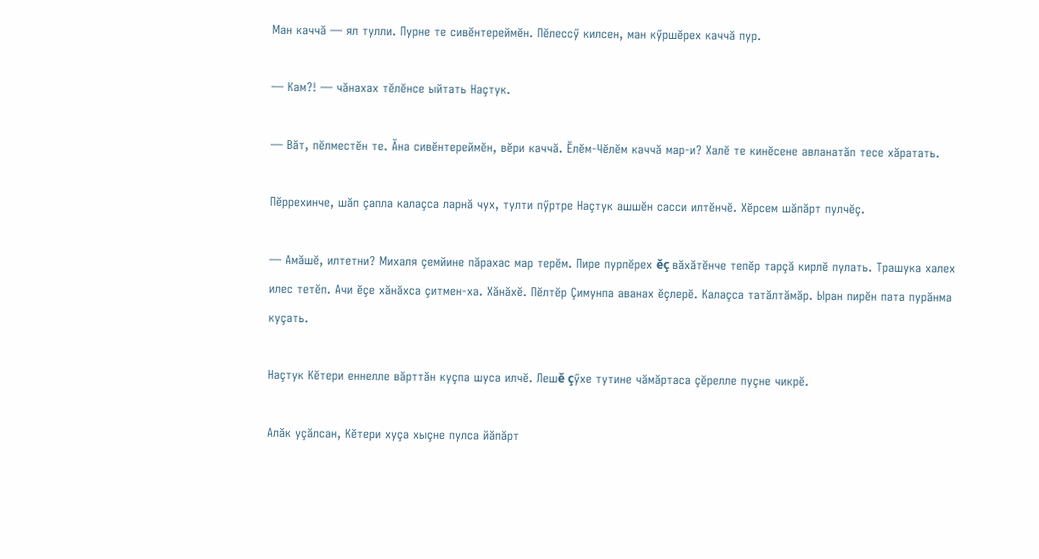Ман каччă — ял тулли. Пурне те сивĕнтереймĕн. Пĕлессӳ килсен, ман кӳршĕрех каччă пур.

— Кам?! — чăнахах тĕлĕнсе ыйтать Наçтук.

— Вăт, пĕлместĕн те. Ăна сивĕнтереймĕн, вĕри каччă. Ĕлĕм-Чĕлĕм каччă мар-и? Халĕ те кинĕсене авланатăп тесе хăратать.

Пĕррехинче, шăп çапла калаçса ларнă чух, тулти пӳртре Наçтук ашшĕн сасси илтĕнчĕ. Хĕрсем шăпăрт пулчĕç.

— Амăшĕ, илтетни? Михаля çемйине пăрахас мар терĕм. Пире пурпĕрех ĕç вăхăтĕнче тепĕр тарçă кирлĕ пулать. Трашука халех илес тетĕп. Ачи ĕçе хăнăхса çитмен-ха. Хăнăхĕ. Пĕлтĕр Çимунпа аванах ĕçлерĕ. Калаçса татăлтăмăр. Ыран пирĕн пата пурăнма куçать.

Наçтук Кĕтери еннелле вăрттăн куçпа шуса илчĕ. Лешĕ çӳхе тутине чăмăртаса çĕрелле пуçне чикрĕ.

Алăк уçăлсан, Кĕтери хуçа хыçне пулса йăпăрт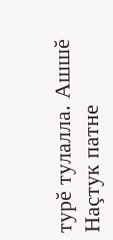турĕ тулалла. Ашшĕ Наçтук патне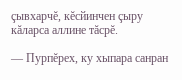çывхарчĕ, кĕсйинчен çыру кăларса аллине тăсрĕ.

— Пурпĕрех, ку хыпара санран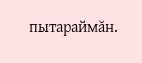пытараймăн.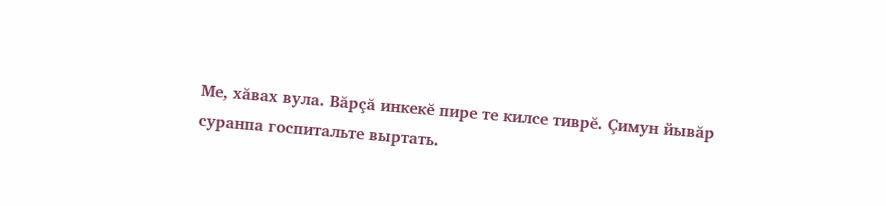Ме, хăвах вула. Вăрçă инкекĕ пире те килсе тиврĕ. Çимун йывăр суранпа госпитальте выртать.